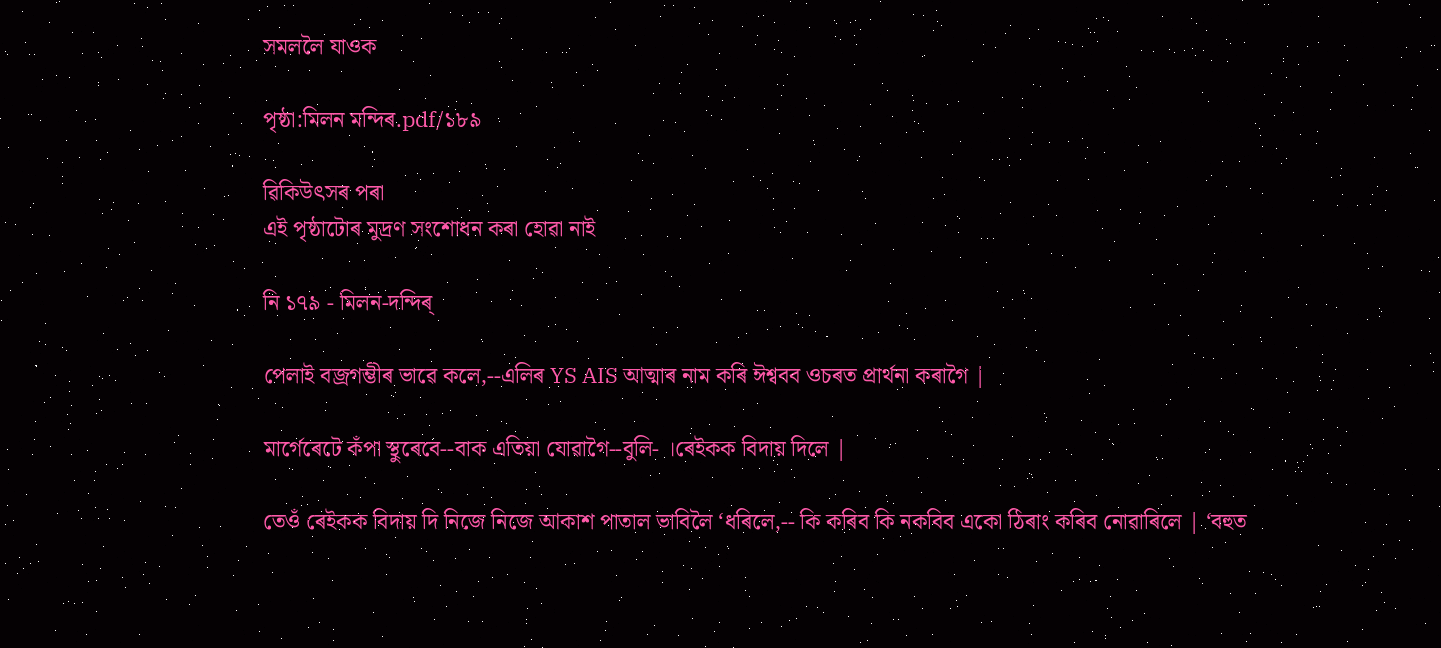সমললৈ যাওক

পৃষ্ঠা:মিলন মন্দিৰ.pdf/১৮৯

ৱিকিউৎসৰ পৰা
এই পৃষ্ঠাটোৰ মুদ্ৰণ সংশোধন কৰা হোৱা নাই

নি ১৭৯ - মিলন-দন্দিৰ্‌

পেলাই বজ্ৰগম্ভীৰ ভাৱে কলে,--এলিৰ YS AIS আত্মাৰ নাম কৰি ঈশ্ববব ওচৰত প্ৰাৰ্থনা কৰাগৈ |

মাৰ্গেৰেটে কঁপা স্থুৰেবে--বাক এতিয়া যোৱাগৈ--বুলি- ।ৰেইকক বিদায় দিলে |

তেওঁ ৰেইকক বিদায় দি নিজে নিজে আকাশ পাতাল ভাবিলৈ ‘ধৰিলে,-- কি কৰিব কি নকবিব একো ঠিৰাং কৰিব নোৱাৰিলে | ‘বহুত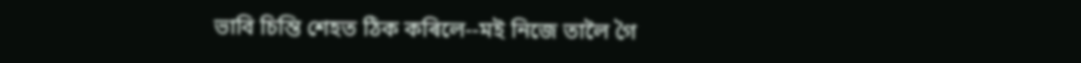ভাবি চিন্তি শেহত ঠিক কৰিলে--মই নিজে তালৈ গৈ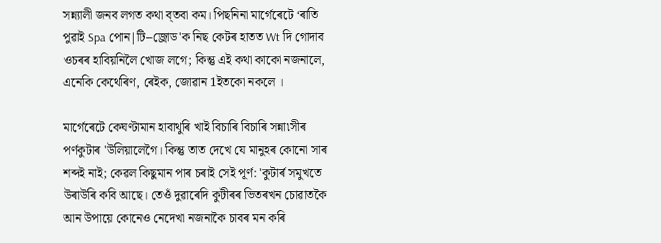সন্ন্যালী জনব লগত কথা ব্তবা কম। পিছনিনা মার্গেৰেটে ‘ৰাতি পুৱাই Spa পোন|টি--জ্ৰোড'ক নিছ কেটৰ হাতত Wt দি গোদাব ওচৰৰ হাবিয়নিলৈ খোজ লগে; কিন্তু এই কথা কাকো নজনালে, এনেকি কেথেৰিণ, ৰেইক, জোৱান 1ইতকো নকলে ।

মার্গেৰেটে কেঘণ্টামান হাবাথুৰি খাই বিচাৰি বিচাৰি সন্না৷সীৰ পর্ণকুটাৰ 'উলিয়ালেগৈ। কিন্তু তাত দেখে যে মানুহৰ কোনো সাৰ শব্দই নাই; কেৱল কিছুমান পাৰ চৰাই সেই পূৰ্ণ: 'কুটাৰ্ৰ সমুখতে উৰাউৰি কবি আছে। তেওঁ দুৱাৰেদি কুটীৰৰ ভিতৰখন চোৱাতকৈ আন উপায়ে কোনেও নেদেখা নজনাকৈ চাবৰ মন কৰি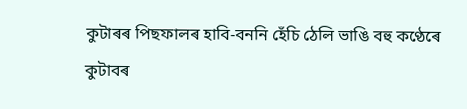কুটাৰৰ পিছফালৰ হাবি-বননি হেঁচি ঠেলি ভাঙি বহু কণ্ঠেৰে কুটাবৰ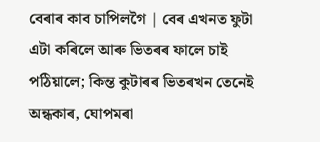বেৰাৰ কাব চাপিলগৈ | বেৰ এখনত ফুটা এটা কৰিলে আৰু ভিতৰৰ ফালে চাই পঠিয়ালে; কিন্ত কুটাৰৰ ভিতৰখন তেনেই অন্ধকাৰ, ঘোপমৰা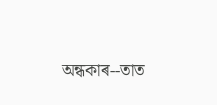অন্ধকাৰ--তাত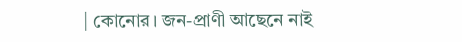| কোনোর। জন-প্রাণী আছেনে নাই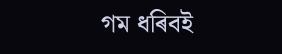গম ধৰিবই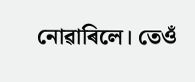নোৱাৰিলে। তেওঁ